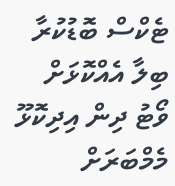ޓެކްސް ބޮޑުކުރާ ބިލާ އެއްކޮޅަށް ވޯޓު ދިން އިދިކޮޅޫ މެމްބަރަށް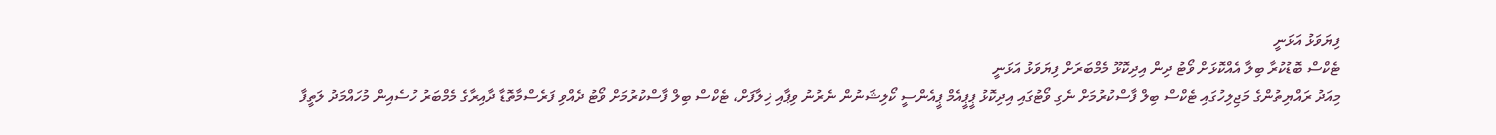ފިޔަވަޅު އަޅަނީ
ޓެކްސް ބޮޑުކުރާ ބިލާ އެއްކޮޅަށް ވޯޓު ދިން އިދިކޮޅޫ މެމްބަރަށް ފިޔަވަޅު އަޅަނީ
މިއަދު ރައްޔިތުންގެ މަޖިލިހުގައި ޓެކްސް ބިލް ފާސްކުރުމަށް ނެގި ވޯޓުގައި އިދިކޮޅު ޕީޕީއެމް ޕީއެންސީ ކޯލިޝަނުން ނެރުނު ވިޕާއި ޚިލާފަށް، ޓެކްސް ބިލް ފާސްކުރުމަށް ވޯޓު ދެއްވި ފަރެސްމާތޮޑާ ދާއިރާގެ މެމްބަރު ހުސެއިން މުހައްމަދު ލަތީފާ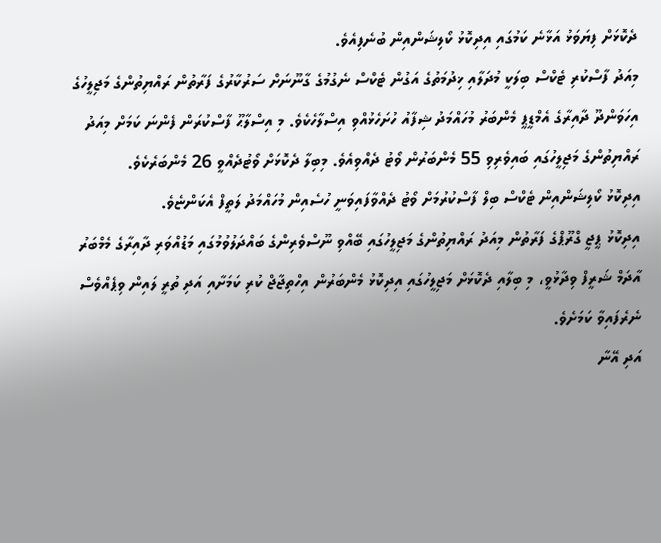ދެކޮޅަށް ފިޔަވަޅު އަޅާނެ ކަމުގައި އިދިކޮޅު ކޯލިޝަންއިން ބުނެފިއެވެ.
މިއަދު ފާސްކުރި ޓެކްސް ބިލަކީ މުދަލާއި ޚިދުމަތުގެ އަގުން ޓެކްސް ނެގުމުގެ ގާނޫނަށް ސަރުކާރުގެ ފަރާތުން ރައްޔިތުންގެ މަޖިލީހުގެ އިހަވަންދޫ ދާއިރާގެ އެމްޑީޕީ މެންބަރު މުހައްމަދު ޝިފާއު ހުށަހެޅުއްވި އިސްލާހެކެވެ. މި އިސްލާޙޫ ފާސްކުރަން ފެންނަ ކަމަށް މިއަދު ރައްޔިތުންގެ މަޖިލީހުގައި ބައިވެރިވި 55 މެންބަރުން ވޯޓު ދެއްވިއެވެ. މިބިލާ ދެކޮޅަށް ވޯޓުދެއްވީ 26 މެންބަރެކެވެ.
އިދިކޮޅު ކޯލިޝަންއިން ޓެކްސް ބިލް ފާސްކުރުމަށް ވޯޓު ދެއްވާފައިވަނީ ހުސެއިން މުހައްމަދު ލަތީފް އެކަންޏެވެ.
އިދިކޮޅު ޕީޖީ ގްރޫޕްގެ ފަރާތުން މިއަދު ރައްޔިތުންގެ މަޖިލީހުގައި ބޭއްވި ނޫސްވެރިންގެ ބައްދަލުވުމުގައި މަޑުއްވަރި ދާއިރާގެ މެމްބަރު އާދަމް ޝަރީފް ވިދާޅުވީ، މި ބިލާއި ދެކޮޅަށް މަޖިލީހުގައި އިދިކޮޅު މެންބަރުން އިހްތިޖާޖް ކުރި ކަމަށާއި އަދި ތުރީ ލައިން ވިޕެއްވެސް ނެރެފައިވާ ކަމަށެވެ.
އަދި އޭނާ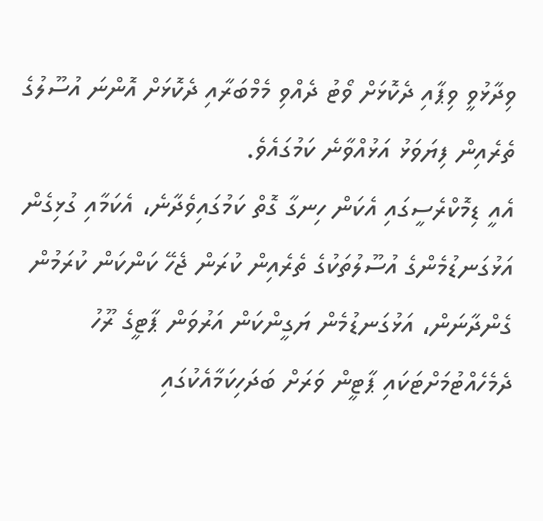ވިދާޅުވީ ވިޕާއި ދެކޮޅަށް ވޯޓު ދެއްވި މެމްބަރާއި ދެކޮޅަށް އޮންނަ އުސޫލުގެ ތެރެއިން ފިޔަވަޅު އަޅުއްވާނެ ކަމުގައެވެ.
އެއީ ޑިމޮކްރެސީގައި އެކަން ހިނގާ ގޮތް ކަމުގައިވެދާނެ، އެކަމާއި ގުޅިގެން އަޅުގަނޑުމެންގެ އުސޫލުތަކުގެ ތެރެއިން ކުރަން ޖެހޭ ކަންކަން ކުރަމުން ގެންދާނަން، އަޅުގަނޑުމެން ޔަގީންކަން އަރުވަން ޕާޓީގެ ރޫހު ދެމެހެއްޓުމަށްޓަކައި ޕާޓީން ވަރަށް ބަދަހިކަމާއެކުގައި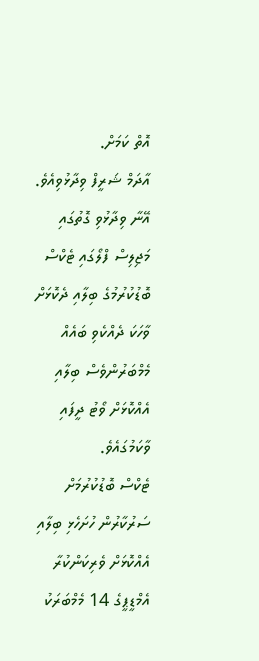އޮތް ކަމަށް.
އާދަމް ޝަރީފް ވިދާޅުވިއެވެ.
އޭނާ ވިދާޅުވި ގޮތުގައި މަޖިލިސް ފްލޯގައި ޓެކްސް ބޮޑުކުރުމުގެ ބިލާއި ދެކޮޅަށް ވާހަކަ ދެއްކެވި ބައެއް މެމްބަރުންވެސް ބިލާއި އެއްކޮޅަށް ވޯޓު ދީފައި ވާކަމުގައެވެ.
ޓެކްސް ބޮޑުކުރުމަށް ސަރުކާރުން ހުށަހެޅި ބިލާއި އެއްކޮޅަށް ވެރިކަންކުރާ އެމްޑީޕީގެ 14 މެމްބަރަކު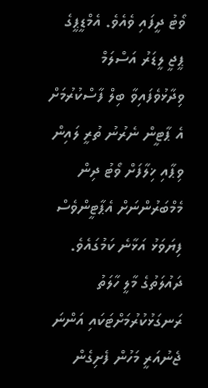ވޯޓު ދީފައި ވެއެވެ. އެމްޑީޕީގެ ޕީޖީ ލީޑަރު އަސްލަމް ވިދާޅުވެފައިވާ ބިލް ފާސްކުރުމަށް އެ ޕާޓީން ނެރުނު ތުރީ ލައިން ވިޕާއި ޚިލާފަށް ވޯޓު ދިން މެމްބަރުންނަށް އެޕާޓީންވެސް ފިޔަވަޅު އަޅާނެ ކަމުގައެވެ.
ދައުލަތުގެ މާލީ ހާލަތު ރަނގަޅުކުރުމަށްޓަކައި އަންނަ ޖެނުއަރީ މަހުން ފެށިގެން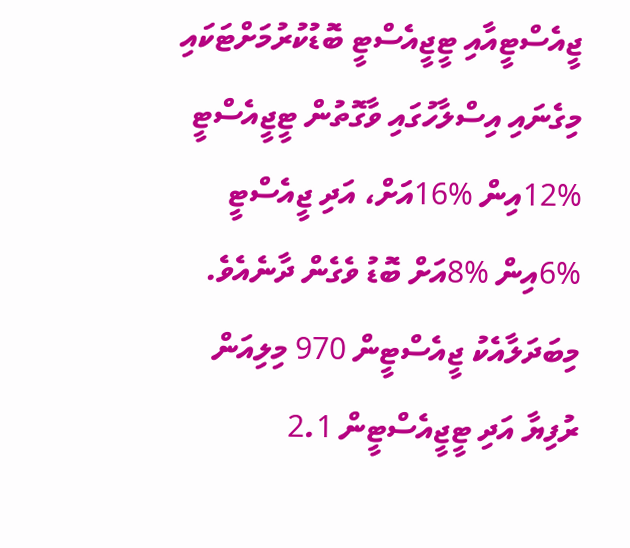ޖީއެސްޓީއާއި ޓީޖީއެސްޓީ ބޮޑުކުރުމަށްޓަކައި މިގެނައި އިސްލާހުގައި ވާގޮތުން ޓީޖީއެސްޓީ %12އިން %16އަށް، އަދި ޖީއެސްޓީ %6އިން %8އަށް ބޮޑު ވެގެން ދާނެއެވެ. މިބަދަލާއެކު ޖީއެސްޓީން 970 މިލިއަން ރުފިޔާ އަދި ޓީޖީއެސްޓީން 2.1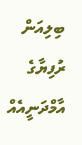ބިލިއަން ރުފިޔާގެ އާމްދަނީއެއް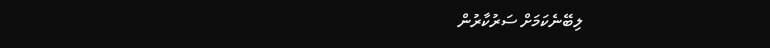ލިބޭނެކަމަށް ސަރުކާރުން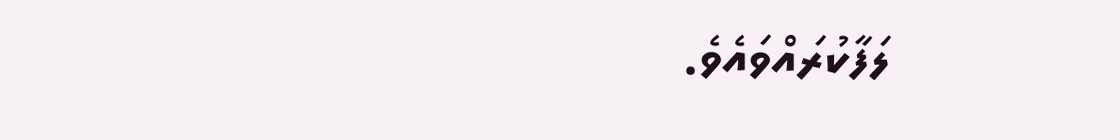ލަފާކުރައްވައެވެ.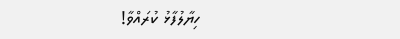ހިޔާލުފާޅު ކުރައްވާ!